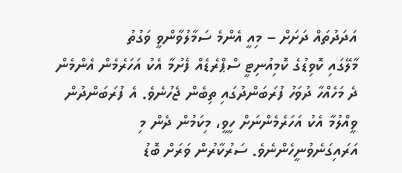އަދަދުތައް ދަށަށް – މިއީ އެންމެ ސަމާލުވާންވީ ވަގުތު
މާލޭގައި ކޮވިޑުގެ ކޮމިއުނިޓީ ސްޕްރެޑެއް ފެށުމާ އެކު އަހަރެމެން އެންމެން ދެ މަހެއްހާ ދުވަހު ފުރަބަންދުގައި ތިބެން ޖެހުނެވެ. އެ ފުރަބަންދުން ވީއްލުމާ އެކު އަހަރެމެންނަށް ހީވީ، މިކަމުން ދެން މި އަރައިގަނެވުނީހެންނެވެ. ސަރުކާރުން ވަރަށް ބޮޑު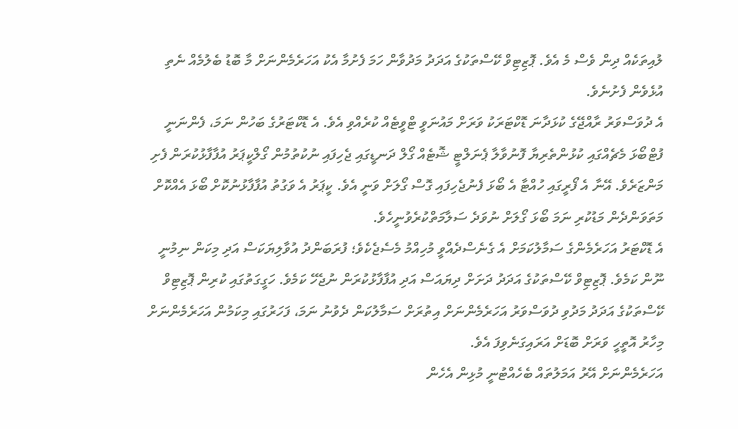ލުއިތަކެއް ދިން ވެސް މެ އެވެ. ޕޮޒިޓިވް ކޭސްތަކުގެ އަދަދު މަދުވާން ހަމަ ފެށުމާ އެކު އަހަރެމެންނަށް މާ ބޮޑު ބެލުމެއް ނެތި އުޅެވެން ފެށުނެވެ.
އެ ދުވަސްވަރު ރާއްޖޭގެ ކުޅަދާނަ ޑޮކްޓަރަކު ވަރަށް މައުނަވީ ޓްވީޓެއް ކުރެއްވި އެވެ. އެ ޑޮކްޓަރުގެ ބަހުން ނަމަ، ފެންނަނީ ފުޓްބޯޅަ މެޗެއްގައި ކުޅުންތެރިޔާ ފޮނުވާލާ ޕެނަލްޓީ ޝޮޓެއް ގޯލް ދަނޑީގައި ޖެހިފައި ނުކުތުމުން ގޯލްކީޕަރު އުފާފާޅުކުރަން ފެށި މަންޒަރެވެ. އޭނާ އެ ފޯރީގައި ހުއްޓާ އެ ބޯޅަ ފެނުޖެހިފައި ގޮސް ގޯލަށް ވަނީ އެވެ. ކީޕަރު އެ ވަގުތު އުފާފާޅުނުކޮށް ބޯޅަ އެއްކޮށް މަތަވަންދެން މަޑުކުރި ނަމަ ބޯޅަ ގޯލަށް ނުވަދެ ސަލާމަތްކުރެވުނީހެވެ.
އެ ޑޮކްޓަރު އަހަރެމެންގެ ސަމާލުކަމަށް އެ ގެނެސްދެއްވީ މުހިއްމު މެސެޖެކެވެ؛ ފުރަބަންދު އުވާލިޔަކަސް އަދި މިކަން ނިމުނީ ނޫން ކަމެވެ. ޕޮޒިޓިވް ކޭސްތަކުގެ އަދަދު ދަށަށް ދިޔައަސް އަދި އުފާފާޅުކުރަން ނުޖެހޭ ކަމެވެ. ހަގީގަތުގައި ކުރިން ޕޮޒިޓިވް ކޭސްތަކުގެ އަދަދު މަދުވި ދުވަސްވަރު އަހަރެމެންނަށް އިތުރަށް ސަމާލުކަން ދެވުނު ނަމަ، ފަހަރުގައި މިކަމުން އަހަރެމެންނަށް މިހާރު އޮތީހީ ވަރަށް ބޮޑަށް އަރައިގަނެވިފަ އެވެ.
އަހަރެމެންނަށް އޭރު އަމަލުތައް ބެހެއްޓުނީ މުޅިން އެހެން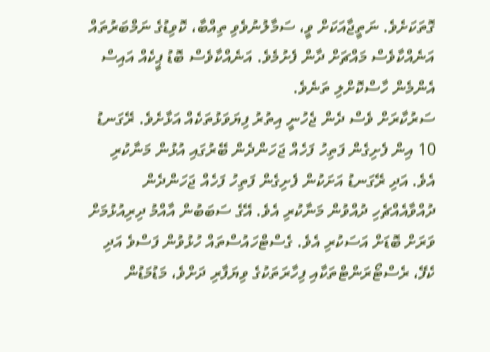ގޮތަކަށެވެ. ނަތީޖާއަކަށް ވީ، ސަމާލުނުވެވި ތިއްބާ، ކޮވިޑުގެ ނަމްބަރުތައް އަނެއްކާވެސް މައްޗަށް ދާން ފެށުމެވެ. އަނެއްކާވެސް ބޮޑު ޕީކެއް އައިސް އެންމެން ހާސްކޮށްލި ތަނެވެ.
ސަރުކާރަށް ވެސް ދެން ޖެހުނީ އިތުރު ފިޔަވަޅުތަކެއް އަޅާށެވެ. ރޭގަނޑު 10 އިން ފެށިގެން ފަތިހު ފަހެއް ޖަހަންދެން ބޭރުގައި އުޅުން މަނާކުރި އެވެ. އަދި ރޭގަނޑު އަށަކުން ފެށިގެން ފަތިހު ފަހެއް ޖަހަންދެން ދުއްވާއެއްޗެހި ދުއްވުން މަނާކުރި އެވެ. އޭގެ ސަބަބުން އާއްމު ދިރިއުޅުމަށް ވަރަށް ބޮޑަށް އަސަކުރި އެވެ. ގެސްޓްހައުސްތައް ހުޅުވުން ފަސްވެ އަދި ކެފޭ، ރެސްޓޯރަންޓްތަކާއި ފިހާރަތަކުގެ ވިޔަފާރި ދަށްވެ، މަޑުމަޑުން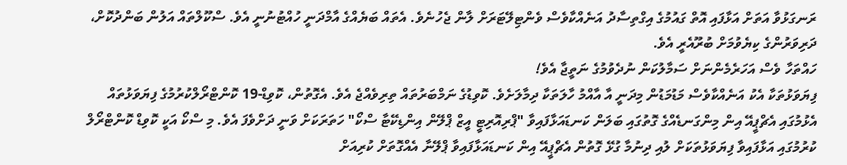ރަނގަޅުވާ އަތަށް އަޅާފައި އޮތް ގައުމުގެ އިގްތިސާދު އަނެއްކާވެސް ވެންޓިލޭޓަރަށް ލާން ޖެހުނެވެ. އެތައް ބަޔެއްގެ އާމްދަނީ ހުއްޓުނުނީ އެވެ. ސްކޫލްތައް އަލުން ބަންދުކޮށް، ދަރިވަރުންގެ ކިޔެވުމަށް ބުރޫއެރީ އެވެ.
ހައްތަހާ ވެސް އަހަރެމެންނަށް ސަމާލުކަން ނުދެވުމުގެ ނަތީޖާ އެވެ!
ފިޔަވަޅުތަކާ އެކު އަނެއްކާވެސް މަޑުމަޑުން މިދަނީ އާ އާއްމު ހާލަތަކާ ދިމާލަށެވެ. ކޮވިޑުގެ ނަމްބަރުތައް ތިރިވެއްޖެ އެވެ. އެގޮތުން، ކޮވިޑް-19 ކޮންޓްރޯލްކުރުމުގެ ފިޔަވަޅުތައް އެޅުމުގައި އެޗްޕީއޭ އިން މިންގަނޑެއްގެ ގޮތުގައި ބަލަން ކަނޑައަޅާފައިވާ "ޕްރިއޮރިޓީ އީޒް ޕްލޭން އިންޑިކޭޓާ ސްކޯ" ހަތަރަކަށް ވަނީ ދަށްވެފަ އެވެ. މި ސްކޯ އަކީ ކޮވިޑް ކޮންޓްރޯލް ކުރުމުގައި އަޅާފައިވާ ފިޔަވަޅުތަކަށް ލުއި ދިނުމާ ގުޅޭ ގޮތުން އެޗްޕީއޭ އިން ކަނޑައަޅާފައިވާ ޕްލޭނާ އެއްގޮތަށް ކުރިއަށް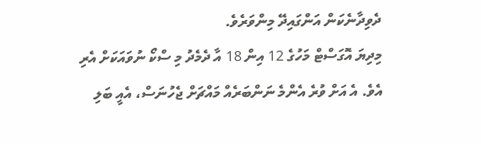ދެވިދާނެކަން އަންގައިދޭ މިންވަރެވެ.
މިދިޔަ އޮގަސްޓް މަހުގެ 12 އިން 18 އާ ދެމެދު މި ސްކޯ ނުވައަކަށް އެރި އެވެ. އެ އަށް ވުރެ އެންމެ ނަންބަރެއް މައްޗަށް ޖެހުނަސް، އެއީ ބަލި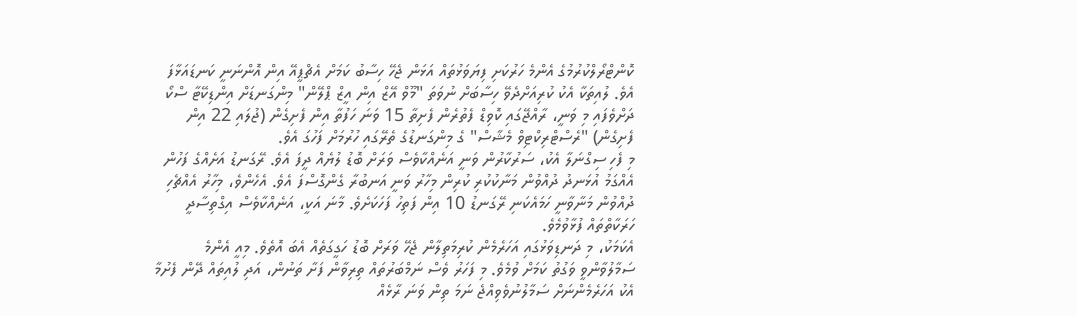ކޮންޓްރޯލްކުރުމުގެ އެންމެ ހަރުކަށި ފިޔަވަޅުތައް އަޅަން ޖެހޭ ހިސާބު ކަމަށް އެޗްޕީއޭ އިން އޮންނަނީ ކަނޑައަޅާފަ އެވެ. ލުއިތަކާ އެކު ކުރިއަށްދެވޭ ހިސާބަށް ނުވަތަ "މޫވް އޭޒް އިން އީޒް ޕްލޭން" މިންގަނޑަށް އިންޑިކޭޓާ ސްކޯ ދަށްވެފައި މި ވަނީ، ރާއްޖޭގައި ކޮވިޑް ފެތުރެން ފެށިތާ 15 ވަނަ ހަފުތާ އިން ފެށިގެން (ޖުލައި 22 އިން ފެށިގެން) "ރެސްޓްރިކްޓިވް މެޝާސް" ގެ މިންގަނޑުގެ ތެރޭގައި ހުރުމަށް ފަހުގަ އެވެ.
މި ފެހި ސިގްނަލާ އެކު، ސަރުކާރުން ވަނީ އަނެއްކާވެސް ވަރަށް ބޮޑު ލުޔެއް ދީފަ އެވެ. ރޭގަނޑު އަށެއްގެ ފަހުން އެއްގަމު އުޅަނދު ދުއްވުން މަނާކުކުރި ކުރިން މިހާރު ވަނީ އަނބުރާ ގެންގޮސްފަ އެވެ. އެހެންވެ، މިހާރު އެއްޗެހި ދުއްވުން މަނާވާނީ ހަމައެކަނި ރޭގަނޑު 10 އިން ފަތިހު ފަހަކަށެވެ. މާނަ އަކީ، އަނެއްކާވެސް އިގްތިސާދީ ހަރަކާތްތައް ފުޅާވުމެވެ.
އެކަމަކު، މި ދަނޑިވަޅުގައި އަހަރެމެން ކުރިމަތިލާން ޖެހޭ ވަރަށް ބޮޑު ހަގީގަތެއް އެބަ އޮތެވެ. މިއީ އެންމެ ސަމާލުވާންވީ ވަގުތު ކަމަށް ވުމެވެ. މި ފަހަރު ވެސް ނަމްބަރުތައް ތިރިވާން ފަށާ ތަނުން، އަދި ލުއިތައް ދޭން ފެށުމާ އެކު އަހަރެމެންނަށް ސަމާލުނުވެވިއްޖެ ނަމަ ތިން ވަނަ ރާޅެއް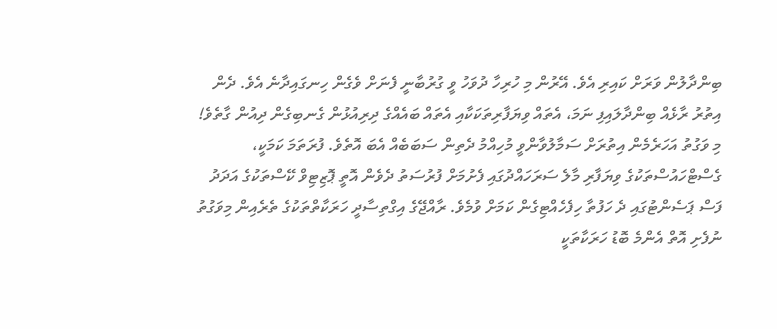ބިންދާލުން ވަރަށް ކައިރި އެވެ. އޭރުން މި ހުރިހާ ދުވަހު ވީ ގުރުބާނީ ފެނަށް ވެގެން ހިނގައިދާނެ އެވެ. ދެން އިތުރު ރާޅެއް ބިންދާލައިފި ނަމަ، އެތައް ވިޔަފާރިތަކަކާއި އެތައް ބައެއްގެ ދިރިއުޅުން ގެނބިގެން ދިއުން ގާތެވެ!
މި ވަގުތު އަހަރެމެން އިތުރަށް ސަމާލުވާންވީ މުހިއްމު ދެތިން ސަބަބެއް އެބަ އޮތެވެ. ފުރަތަމަ ކަމަކީ، ގެސްޓްހައުސްތަކުގެ ވިޔަފާރި މާލެ ސަރަހައްދުގައި ފެށުމަށް ފުރުސަތު ދެވެން އޮތީ ޕޮޒިޓިވް ކޭސްތަކުގެ އަދަދު ފަސް ޕަސެންޓުގައި ދެ ހަފުތާ ހިފެހެއްޓިގެން ކަމަށް ވުމެވެ. ރާއްޖޭގެ އިގްތިސާދީ ހަރަކާތްތަކުގެ ތެރެއިން މިވަގުތު ނުފެށި އޮތް އެންމެ ބޮޑު ހަރަކާތަކީ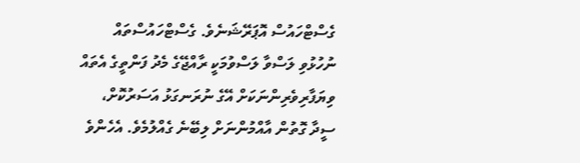ގެސްޓްހައުސް އޮޕަރޭޝަނެވެ. ގެސްޓްހައުސްތައް ނުހުޅުވި ލަސްވާ ލަސްވުމަކީ ރާއްޖޭގެ މެދު ފަންތީގެ އެތައް ވިޔަފާރިވެރިންނަކަށް އޭގެ ނުރަނގަޅު އަސަރުކޮށް، ސީދާ ގޮތުން އާއްމުންނަށް ލިބޭނެ ގެއްލުމެވެ. އެހެންވެ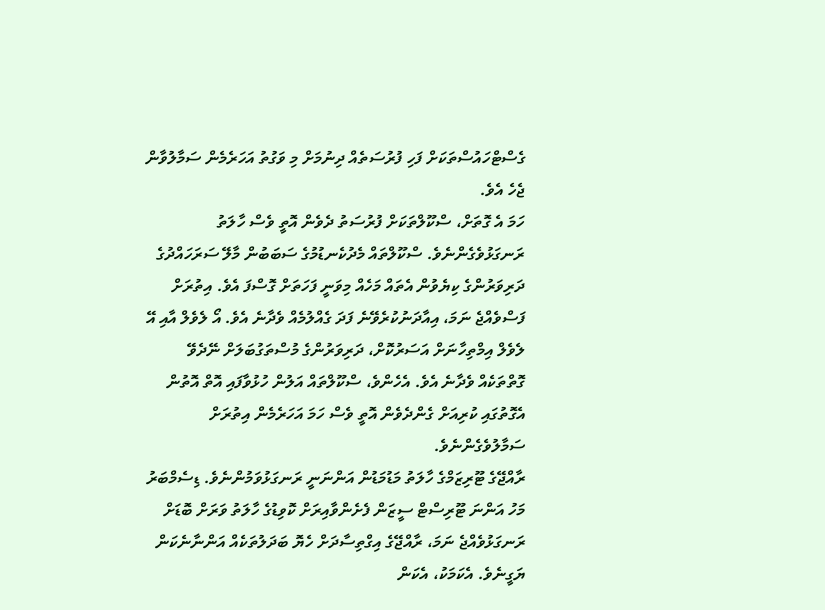ގެސްޓްހައުސްތަކަށް ފަހި ފުރުސަތެއް ދިނުމަށް މި ވަގުތު އަހަރެމެން ސަމާލުވާން ޖެހެ އެވެ.
ހަމަ އެ ގޮތަށް، ސްކޫލްތަކަށް ފުރުސަތު ދެވެން އޮތީ ވެސް ހާލަތު ރަނގަޅުވެގެންނެވެ. ސްކޫލްތައް މެދުކެނޑުމުގެ ސަބަބުން މާލޭ ސަރަހައްދުގެ ދަރިވަރުންގެ ކިޔެވުން އެތައް މަހެއް މިވަނީ ފަހަތަށް ގޮސްފަ އެވެ. އިތުރަށް ފަސްވެއްޖެ ނަމަ، އިއާދަނުކުރެވޭނެ ފަދަ ގެއްލުމެއް ވެދާނެ އެވެ. އޯ ލެވެލް އާއި އޭ ލެވެލް އިމްތިހާނަށް އަސަރުކޮށް، ދަރިވަރުންގެ މުސްތަގުބަލަށް ނޭދެވޭ ގޮތްތަކެއް ވެދާނެ އެވެ. އެހެންވެ، ސްކޫލްތައް އަލުން ހުޅުވާފައި އޮތް އޮތުން އެގޮތުގައި ކުރިއަށް ގެންދެވެން އޮތީ ވެސް ހަމަ އަހަރެމެން އިތުރަށް ސަމާލުވެގެންނެވެ.
ރާއްޖޭގެ ޓޫރިޒަމްގެ ހާލަތު މަޑުމަޑުން އަންނަނީ ރަނގަޅުވަމުންނެވެ. ޑިސެމްބަރު މަހު އަންނަ ޓޫރިސްޓް ސީޒަން ފެށެންވާއިރަށް ކޮވިޑުގެ ހާލަތު ވަރަށް ބޮޑަށް ރަނގަޅުވެއްޖެ ނަމަ، ރާއްޖޭގެ އިގްތިސާދަށް ހެޔޮ ބަދަލުތަކެއް އަންނާނެކަން ޔަގީނެވެ. އެކަމަކު، އެކަން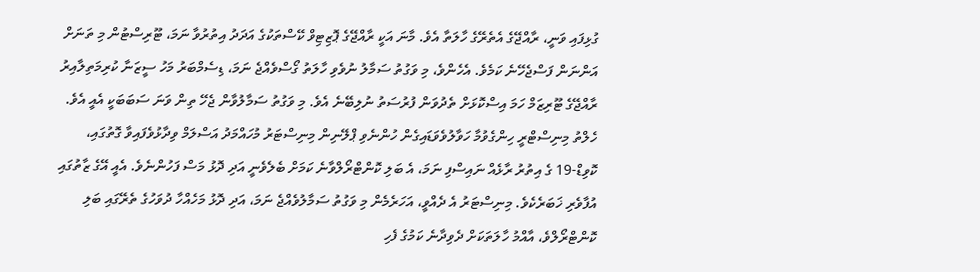ގުޅިފައި ވަނީ، ރާއްޖޭގެ އެތެރޭގެ ހާލަތާ އެވެ. މާނަ އަކީ ރާއްޖޭގެ ޕޮޒިޓިވް ކޭސްތަކުގެ އަދަދު އިތުރުވާ ނަމަ، ޓޫރިސްޓުން މި ތަނަށް އަންނަން ފަސްޖެހޭނެ ކަމެވެ. އެހެންވެ، މި ވަގުތު ސަމާލު ނުވެވި ހާލަތު ގޯސްވެއްޖެ ނަމަ، ޑިސެމްބަރު މަހު ސީޒަނާ ކުރިމަތިލާއިރު ރާއްޖޭގެ ޓޫރިޒަމް ހަމަ އިސްކޮޅަށް ތެދުވަން ފުރުސަތު ނުލިބޭނެ އެވެ. މި ވަގުތު ސަމާލުވާން ޖެހޭ ތިން ވަނަ ސަބަބަކީ އެއީ އެވެ.
ހެލްތު މިނިސްޓްރީ ހިންގެވުމާ ހަވާލުވެވަޑައިގެން ހުންނެވި ޕްލޭނިން މިނިސްޓަރު މުހައްމަދު އަސްލަމް ވިދާޅުވެފައިވާ ގޮތުގައި، ކޮވިޑް-19 ގެ އިތުރު ރާޅެއް ނައިސްފި ނަމަ، އެ ބަލި ކޮންޓްރޯލްވާނެ ކަމަށް ބެލެވެނީ އަދި ދޮޅު މަސް ފަހުންނެވެ. އެއީ އޭގެ ޒާތުގައި އުފާވެރި ޚަބަރެކެވެ. މިނިސްޓަރު އެ ދެއްވީ، އަހަރެމެން މި ވަގުތު ސަމާލުވެއްޖެ ނަމަ، އަދި ދޮޅު މަހެއްހާ ދުވަހުގެ ތެރޭގައި ބަލި ކޮންޓްރޯލްވެ، އާއްމު ހާލަތަކަށް ދެވިދާނެ ކަމުގެ ފެހި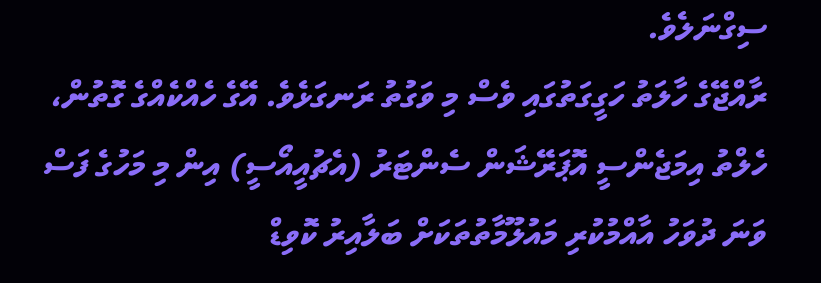ސިގްނަލެވެ.
ރާއްޖޭގެ ހާލަތު ހަގީގަތުގައި ވެސް މި ވަގުތު ރަނގަޅެވެ. އޭގެ ހެއްކެއްގެ ގޮތުން، ހެލްތު އިމަޖެންސީ އޮޕަރޭޝަން ސެންޓަރު (އެޗުއީއޯސީ) އިން މި މަހުގެ ފަސް ވަނަ ދުވަހު އާއްމުކުރި މައުލޫމާތުތަކަށް ބަލާއިރު ކޮވިޑް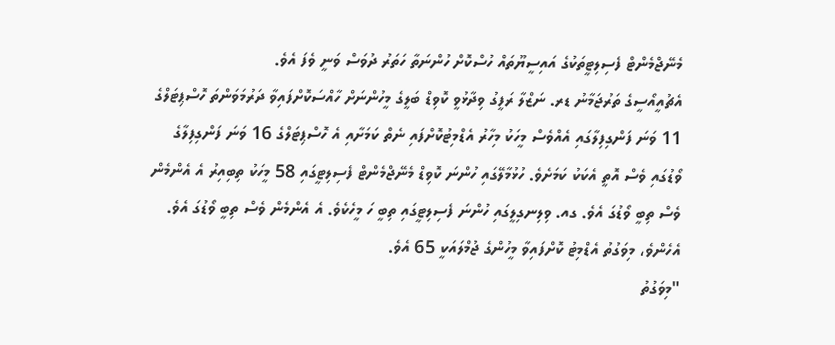މެނޭޖްމެންޓް ފެސިލިޓީތަކުގެ އައިސީޔޫތައް ހުސްކޮށް ހުންނަތާ ހަތަރު ދުވަސް ވަނީ ވެފަ އެވެ.
އެޗުއީއޯސީގެ ތަރުޖަމާނު ޑރ. ނަޒްލާ ރަފީގު ވިދާޅުވީ ކޮވިޑް ބަލީގެ މީހުންނަށް ހާއްސަކޮށްފައިވާ ދަރުމަވަންތަ ހޮސްޕިޓަލްގެ 11 ވަނަ ފަންގިފިލާގައި އެއްވެސް މީހަކު މިހާރު އެޑްމިޓުކޮށްފައި ނެތް ކަމަށާއި އެ ހޮސްޕިޓަލްގެ 16 ވަނަ ފަންގިފިލާގެ ވޯޑުގައި ވެސް އޮތީ އެކަކު ކަމަށެވެ. ހުޅުމާލޭގައި ހުންނަ ކޮވިޑް މެނޭޖްމެންޓް ފެސިލިޓީގައި 58 މީހަކު ތިބިއިރު އެ އެންމެން ވެސް ތިބީ ވޯޑުގަ އެވެ. ގއ. ވިލިނގިލީގައި ހުންނަ ފެސިލިޓީގައި ތިބީ ހަ މީހެކެވެ. އެ އެންމެން ވެސް ތިބީ ވޯޑުގަ އެވެ. އެހެންވެ، މިވަގުތު އެޑްމިޓު ކޮށްފައިވާ މީހުންގެ ޖުމްލައަކީ 65 އެވެ.
"މިވަގުތު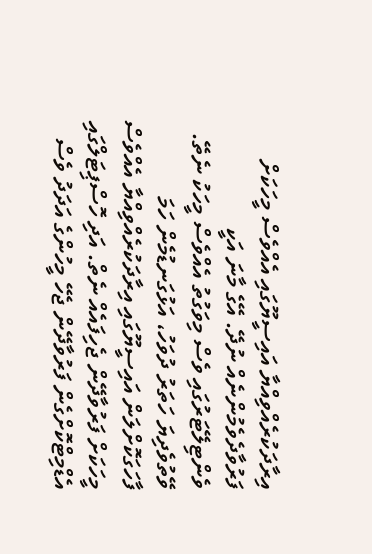އިރާދަކުރެއްވިއްޔާ އައިސީޔޫގައި އެއްވެސް މީހަކަށް ފަރުވާދެވެމުންނެއް ނުދޭ. އޭގެ މާނަ އަކީ ވެންޓިލޭޓަރުގައި ވެސް މިވަގުތު އެއްވެސް މީހަކު ނެތޭ. ވޭތުވެދިޔަ ހަތަރު ދުވަހު، އަޅުގަނޑުމެން ހަމަ ފާހަގަކޮށްލަން އައިސީޔޫގައި އިރާދަކުރެއްވިއްޔާ އެއްވެސް މީހަކަށް ފަރުވާދޭން ޖެހިފައެއް ނެތް. އަދި ހޮސްޕިޓަލްގައި އެޑްމިޓްކޮށްގެން ފަރުވާދޭން ޖެހޭ މީހުންގެ އަދަދު ވެސް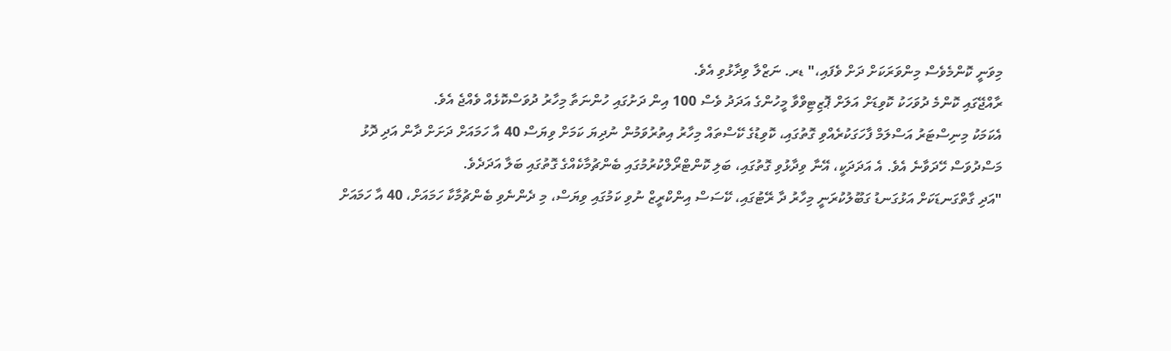މިވަނީ ކޮންމެވެސް މިންވަރަކަށް ދަށް ވެފައި،" ޑރ. ނަޒްލާ ވިދާޅުވި އެވެ.
ރާއްޖޭގައި ކޮންމެ ދުވަހަކު ކޮވިޑަށް އަލަށް ޕޮޒިޓިވްވާ މީހުންގެ އަދަދު ވެސް 100 އިން ދަށުގައި ހުންނަތާ މިހާރު ދުވަސްކޮޅެއް ވެއްޖެ އެވެ.
އެކަމަކު މިނިސްޓަރު އަސްލަމް ފާހަގަކުރެއްވި ގޮތުގައި، ކޮވިޑުގެ ކޭސްތައް މިހާރު އިތުރުވަމުން ނުދިޔަ ކަމަށް ވިޔަސް 40 އާ ހަމައަށް ދަށަށް ދާން އަދި ދޮޅު މަސްދުވަސް ހޭދަވާނެ އެވެ. އެ އަދަދަކީ، އޭނާ ވިދާޅުވި ގޮތުގައި، ބަލި ކޮންޓްރޯލްކުރުމުގައި ބެންޗުމާކެއްގެ ގޮތުގައި ބަލާ އަދަދެވެ.
"އަދި ގާތްގަނޑަކަށް އަޅުގަނޑު ގަބޫލުކުރަނީ މިހާރު ދާ ރޭޓުގައި، ކޭސަސް އިންކްރީޒް ނުވި ކަމުގައި ވިޔަސް، މި ދެންނެވި ބެންޗުމާކާ ހަމައަށް، 40 އާ ހަމައަށް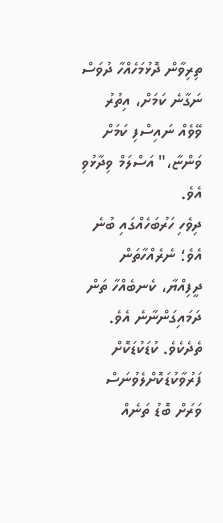ތިރިވާން ދޮޅުމަހެއްހާ ދުވަސް ނަގާނެ ކަމަށް، އިތުރު ވޭވެއް ނައިސްފި ކަމަށް ވަންޏާ،" އަސްލަމް ވިދާޅުވި އެވެ.
ދިވެހި ހަރުބަހެއްގައި ބުނެ އެވެ؛ ނެރެއްހާތަން ދީފިއްޔާ، ކެނބެއްހާ ތަން ދަމައިގަންނާނެ އެވެ. ތެދެކެވެ. ކުޑަކުޑަކޮށް ފަރުވާކުޑަކޮށްލެވުނަސް ވަރަށް ބޮޑު ތަނެއް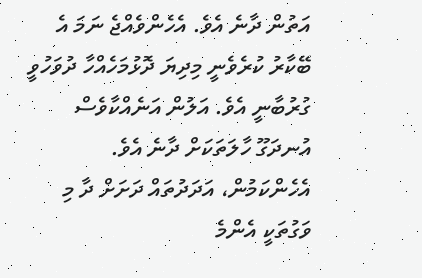އަތުން ދާނެ އެވެ. އެހެންވެއްޖެ ނަމަ އެ ބޭކާރު ކުރެވެނީ މިދިޔަ ދޮޅުމަހެއްހާ ދުވަހުވީ ގުރުބާނީ އެވެ. އަލުން އަނެއްކާވެސް އުނދަގޫ ހާލަތަކަށް ދާނެ އެވެ. އެހެންކަމުން، އަދަދުތައް ދަށަށް ދާ މި ވަގުތަކީ އެންމެ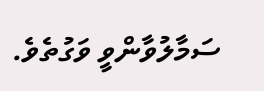ސަމާލުވާންވީ ވަގުތެވެ.